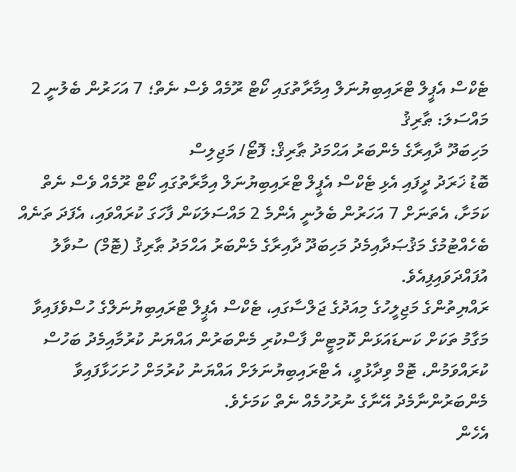ޓެކްސް އެޕީލް ޓްރައިބިޔުނަލް އިމާރާތުގައި ކޯޓް ރޫމެއް ވެސް ނެތް؛ 7 އަހަރުން ބެލުނީ 2 މައްސަލަ: ޠާރިޤު
މަހިބަދޫ ދާއިރާގެ މެންބަރު އަޙްމަދު ޠާރިޤް: ފޮޓޯ/ މަޖިލިސް
ބޮޑު ޚަރަދު ދީފައި އެޅި ޓެކްސް އެޕީލް ޓްރައިބިޔުނަލް އިމާރާތުގައި ކޯޓް ރޫމެއް ވެސް ނެތް ކަމަށާ، އެތަނަށް 7 އަހަރުން ބެލުނީ އެންމެ 2 މައްސަލަކަން ފާހަގަ ކުރައްވައި، އެފަދަ ތަނެއް ބެހެއްޓުމުގެ މަޤުޞަދާއިމެދު މަހިބަދޫ ދާއިރާގެ މެންބަރު އަޙްމަދު ޠާރިޤު (ޓޮމް) ސުވާލު އުފައްދަވައިފިއެވެ.
ރައްޔިތުންގެ މަޖިލީހުގެ މިއަދުގެ ޖަލްސާގައި، ޓެކްސް އެޕީލް ޓްރައިބިޔުނަލްގެ ހުސްވެފައިވާ މަގާމު ތަކަށް ކަނޑައަޅަން ކޮމިޓީން ފާސްކުރި މެންބަރުން އައްޔަނު ކުރުމާއިމެދު ބަހުސް ކުރައްވަމުން، ޓޮމް ވިދާޅުވީ، އެ ޓްރައިބިޔުނަލަށް އައްޔަނު ކުރުމަށް ހުށަހަޅާފައިވާ މެންބަރުންނާމެދު އޭނާގެ ނުރުހުމެއް ނެތް ކަމަށެވެ.
އެހެން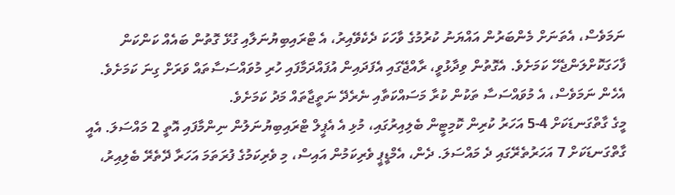ނަމަވެސް، އެތަނަށް މެންބަރުން އައްޔަނު ކުރުމުގެ ވާހަކަ ދެކެވޭއިރު، އެ ޓްރައިބިޔުނަލާއި ގުޅޭ ގޮތުން ބައެއް ކަންކަން ފާހަގަކޮށްލަންޖެހޭ ކަމަށެވެ. އެގޮތުން ވިދާޅުވީ، ރާއްޖޭގައި އެފަދައިން އުފައްދަމާފައި ހުރި މުވައްސަސާތައް ވަރަށް ގިނަ ކަމަށެވެ. އެހެން ނަމަވެސް، އެ މުވައްސަސާ ތަކުން ކުރާ މަސައްކަތާއި ނެރެދޭ ނަތީޖާތައް މަދު ކަމަށެވެ.
މީގެ ގާތްގަނޑަކަށް 4-5 އަހަރު ކުރިން ކޮމިޓީން ބެލިއިރުގައި، މުޅި އެ އެޕީލް ޓްރައިބިޔުނަލުން ނިންމާފައި އޮތީ 2 މައްސަލަ. އެއީ ގާތްގަނޑަކަށް 7 އަހަރުތެރޭގައި ދެ މައްސަލަ. ދެން، އެމްޑީޕީ ވެރިކަމުން އައިސް، މި ވެރިކަމުގެ ފުރަތަމަ އަހަރާ ދޭތެރޭ ބެލިއިރު،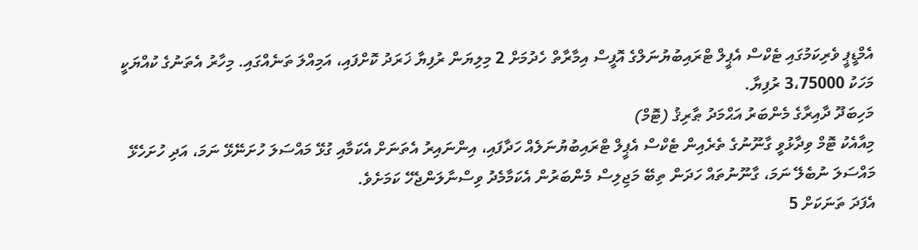އެމްޑީޕީ ވެރިކަމުގައި ޓެކްސް އެޕީލް ޓްރައިބުޔުނަލްގެ އޮފީސް އިމާރާތް ހެދުމަށް 2 މިލިޔަން ރުފިޔާ ޚަރަދު ކޮށްފައި، އަމިއްލަ ތަނެއްގައި. މިހާރު އެތަނުގެ ކުއްޔަކީ މަހަކު 3،75000 ރުފިޔާ.
މަހިބަދޫ ދާއިރާގެ މެންބަރު އަޙްމަދު ޠާރިޤު (ޓޮމް)
މިއާއެކު ޓޮމް ވިދާޅުވީ ގާނޫނުގެ ތެރެއިން ޓެކްސް އެޕީލް ޓްރައިބުޔުނަލެއް ހަދާފައި، އިންނައިރު އެތަނަށް އެކަމާއި ގުޅޭ މައްސަލަ ހުށަނޭޅޭ ނަމަ، އަދި ހުށަހެޅޭ މައްސަލަ ނުބެލޭ ނަމަ، ގާނޫނުތައް ހަދަން ތިބޭ މަޖިލިސް މެންބަރުން އެކަމާމެދު ވިސްނާލަންޖެހޭ ކަމަށެވެ.
އެފަދަ ތަނަކަށް 5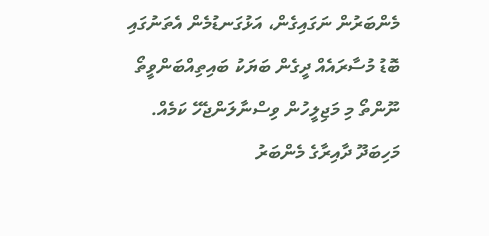މެންބަރުން ނަގައިގެން، އަޅުގަނޑުމެން އެތަނުގައި ބޮޑު މުސާރައެއް ދީގެން ބަޔަކު ބައިތިއްބަންވީތޯ ނޫންތޯ މި މަޖިލީހުން ވިސްނާލަންޖެހޭ ކަމެއް.
މަހިބަދޫ ދާއިރާގެ މެންބަރު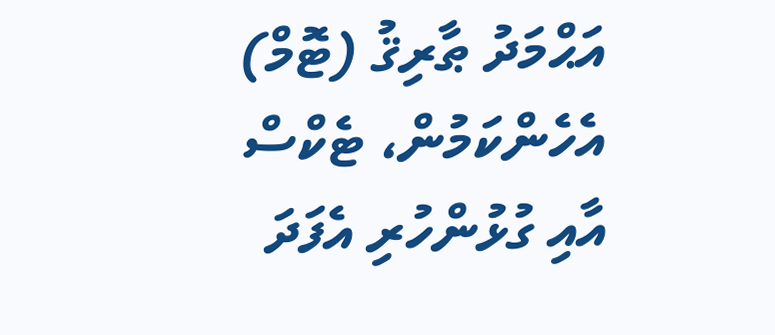އަޙްމަދު ޠާރިޤު (ޓޮމް)
އެހެންކަމުން، ޓެކްސް އާއި ގުޅުންހުރި އެފަދަ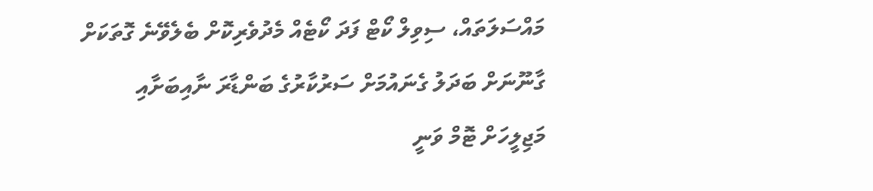މައްސަލަތައް، ސިވިލް ކޯޓް ފަދަ ކޯޓެއް މެދުވެރިކޮށް ބެލެވޭނެ ގޮތަކަށް ގާނޫނަށް ބަދަލު ގެނައުމަށް ސަރުކާރުގެ ބަންޑާރަ ނާއިބަށާއި މަޖިލީހަށް ޓޮމް ވަނީ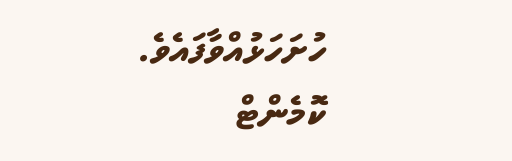ހުށަހަޅުއްވާފައެވެ.
ކޮމެންޓް